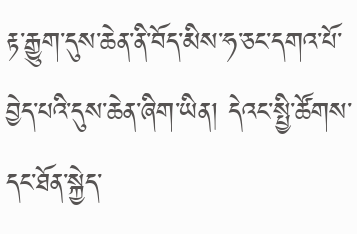རྟ་རྒྱུག་དུས་ཆེན་ནི་བོད་མིས་ཧ་ཅང་དགའ་པོ་བྱེད་པའི་དུས་ཆེན་ཞིག་ཡིན། དེའང་སྤྱི་ཚོགས་དང་ཐོན་སྐྱེད་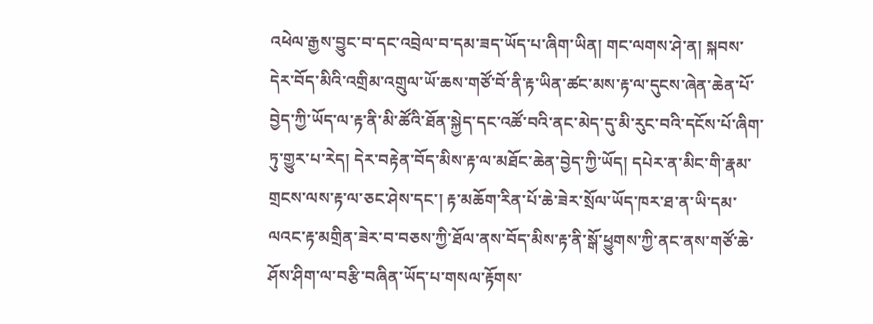འཕེལ་རྒྱས་བྱུང་བ་དང་འབྲེལ་བ་དམ་ཟད་ཡོད་པ་ཞིག་ཡིན། གང་ལགས་ཤེ་ན། སྐབས་དེར་བོད་མིའི་འགྲིམ་འགྲུལ་ཡོ་ཆས་གཙོ་བོ་ནི་རྟ་ཡིན་ཚང་མས་རྟ་ལ་དུངས་ཞེན་ཆེན་པོ་བྱེད་ཀྱི་ཡོད་ལ་རྟ་ནི་མི་ཚོའི་ཐོན་སྐྱེད་དང་འཚོ་བའི་ནང་མེད་དུ་མི་རུང་བའི་དངོས་པོ་ཞིག་ཏུ་གྱུར་པ་རེད། དེར་བརྟེན་བོད་མིས་རྟ་ལ་མཐོང་ཆེན་བྱེད་ཀྱི་ཡོད། དཔེར་ན་མིང་གི་རྣམ་གྲངས་ལས་རྟ་ལ་ཅང་ཤེས་དང་། རྟ་མཆོག་རིན་པོ་ཆེ་ཟེར་སྲོལ་ཡོད་ཁར་ཐ་ན་ཡི་དམ་ལའང་རྟ་མགྲིན་ཟེར་བ་བཅས་ཀྱི་ཐོལ་ནས་བོད་མིས་རྟ་ནི་སྒོ་ཕྱུགས་ཀྱི་ནང་ནས་གཙོ་ཆེ་ཤོས་ཤིག་ལ་བརྩི་བཞིན་ཡོད་པ་གསལ་རྟོགས་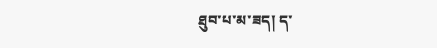ཐུབ་པ་མ་ཟད། ད་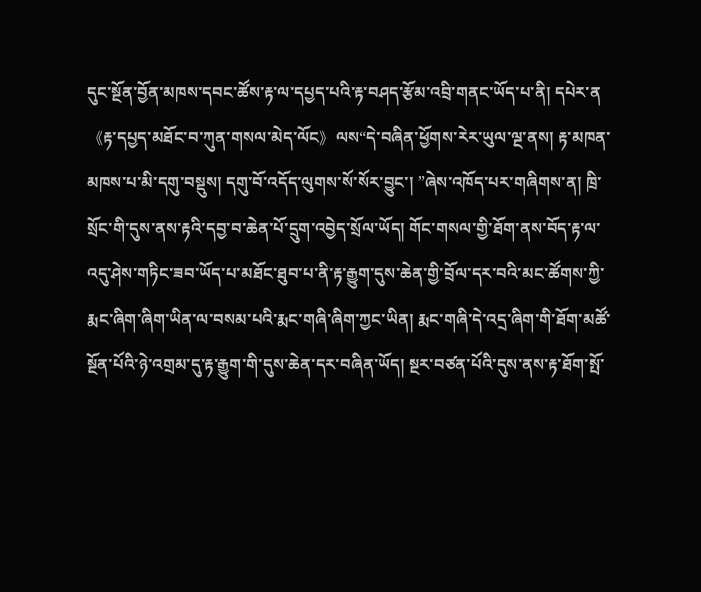དུང་སྔོན་བྱོན་མཁས་དབང་ཚོས་རྟ་ལ་དཔྱད་པའི་རྟ་བཤད་རྩོམ་འབྲི་གནང་ཡོད་པ་ནི། དཔེར་ན《རྟ་དཔྱད་མཐོང་བ་ཀུན་གསལ་མེད་ལོང》ལས“དེ་བཞིན་ཕྱོགས་རེར་ཡུལ་ལྔ་ནས། རྟ་མཁན་མཁས་པ་མི་དགུ་བསྡུས། དགུ་བོ་འདོད་ལུགས་སོ་སོར་བྱུང་། ”ཞེས་འཁོད་པར་གཞིགས་ན། ཁྲི་སྲོང་གི་དུས་ནས་རྟའི་དབྱ་བ་ཆེན་པོ་དྲུག་འབྱེད་སྲོལ་ཡོད། གོང་གསལ་གྱི་ཐོག་ནས་བོད་རྟ་ལ་འདུ་ཤེས་གཏིང་ཟབ་ཡོད་པ་མཐོང་ཐུབ་པ་ནི་རྟ་རྒྱུག་དུས་ཆེན་གྱི་བྲོལ་དར་བའི་མང་ཚོགས་ཀྱི་རྨང་ཞིག་ཞིག་ཡིན་ལ་བསམ་པའི་རྨང་གཞི་ཞིག་ཀྱང་ཡིན། རྨང་གཞི་དེ་འདྲ་ཞིག་གི་ཐོག་མཚོ་སྔོན་པོའི་ཉེ་འགྲམ་དུ་རྟ་རྒྱུག་གི་དུས་ཆེན་དར་བཞིན་ཡོད། སྔར་བཙན་པོའི་དུས་ནས་རྟ་ཐོག་སྤོ་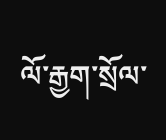ལོ་རྒྱག་སྲོལ་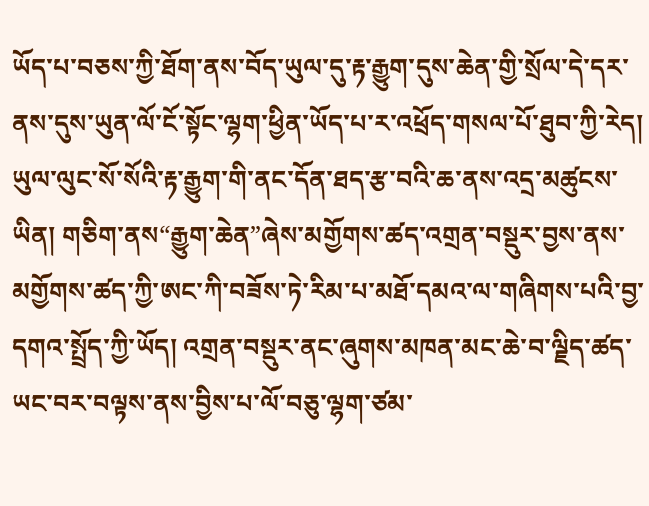ཡོད་པ་བཅས་ཀྱི་ཐོག་ནས་བོད་ཡུལ་དུ་རྟ་རྒྱུག་དུས་ཆེན་གྱི་སྲོལ་དེ་དར་ནས་དུས་ཡུན་ལོ་ངོ་སྟོང་ལྷག་ཕྱིན་ཡོད་པ་ར་འཕྲོད་གསལ་པོ་ཐུབ་ཀྱི་རེད། ཡུལ་ལུང་སོ་སོའི་རྟ་རྒྱུག་གི་ནང་དོན་ཐད་རྩ་བའི་ཆ་ནས་འདྲ་མཚུངས་ཡིན། གཅིག་ནས“རྒྱུག་ཆེན”ཞེས་མགྱོགས་ཚད་འགྲན་བསྡུར་བྱས་ནས་མགྱོགས་ཚད་ཀྱི་ཨང་ཀི་བཟོས་ཏེ་རིམ་པ་མཐོ་དམའ་ལ་གཞིགས་པའི་བྱ་དགའ་སྤྲོད་ཀྱི་ཡོད། འགྲན་བསྡུར་ནང་ཞུགས་མཁན་མང་ཆེ་བ་ལྗིད་ཚད་ཡང་བར་བལྟས་ནས་བྱིས་པ་ལོ་བཅུ་ལྷག་ཙམ་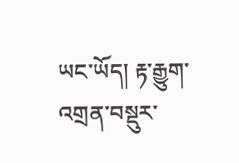ཡང་ཡོད། རྟ་རྒྱུག་འགྲན་བསྡུར་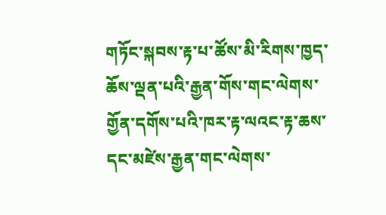གཏོང་སྐབས་རྟ་པ་ཚོས་མི་རིགས་ཁྱད་ཆོས་ལྡན་པའི་རྒྱན་གོས་གང་ལེགས་གྱོན་དགོས་པའི་ཁར་རྟ་ལའང་རྟ་ཆས་དང་མཛེས་རྒྱན་གང་ལེགས་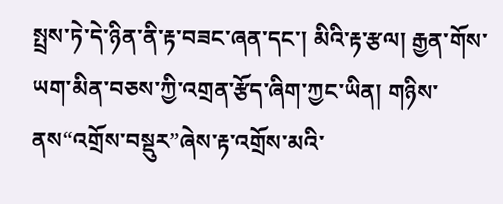སྤྲས་ཏེ་དེ་ཉིན་ནི་རྟ་བཟང་ཞན་དང་། མིའི་རྟ་རྩལ། རྒྱན་གོས་ཡག་མིན་བཅས་ཀྱི་འགྲན་རྩོད་ཞིག་ཀྱང་ཡིན། གཉིས་ནས“འགྲོས་བསྡུར”ཞེས་རྟ་འགྲོས་མའི་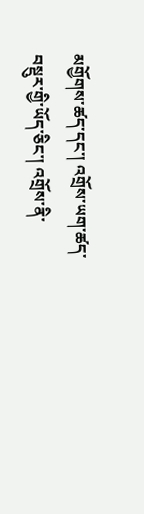མགྱོགས་ཚད་དང་། འགྲོས་ཡག་ཚད་བསྡུར་གྱི་ཡོད་ཅིང་། འགྲོས་ནི་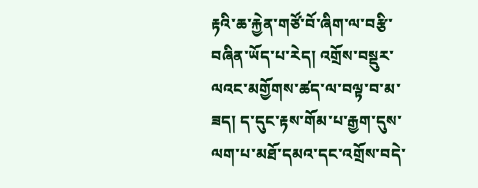རྟའི་ཆ་རྐྱེན་གཙོ་བོ་ཞིག་ལ་བརྩི་བཞིན་ཡོད་པ་རེད། འགྲོས་བསྡུར་ལའང་མགྱོགས་ཚད་ལ་བལྟ་བ་མ་ཟད། ད་དུང་རྟས་གོམ་པ་རྒྱག་དུས་ལག་པ་མཐོ་དམའ་དང་འགྲོས་བདེ་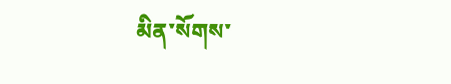མིན་སོགས་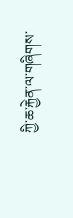ཀྱི་ཆ་རྐྱེན་ལ་གཞིགས་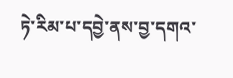ཏེ་རིམ་པ་དབྱེ་ནས་བྱ་དགའ་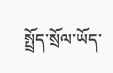སྤྲོད་སྲོལ་ཡོད་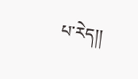པ་རེད།།